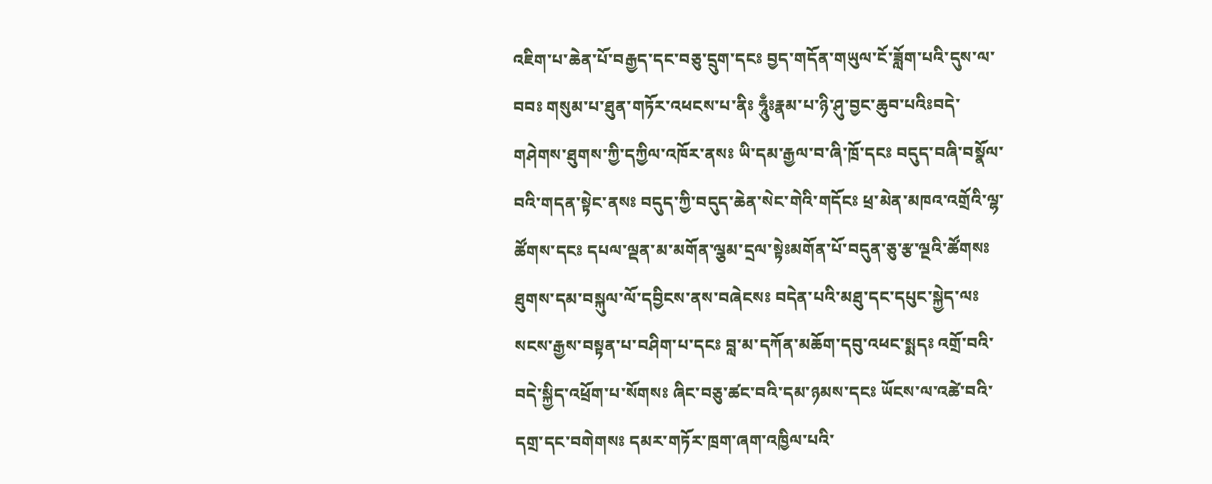འཇིག་པ་ཆེན་པོ་བརྒྱད་དང་བཅུ་དྲུག་དངཿ བྱད་གདོན་གཡུལ་ངོ་ཟློག་པའི་དུས་ལ་བབཿ གསུམ་པ་ཐུན་གཏོར་འཕངས་པ་ནིཿ ཧཱུྃཿརྣམ་པ་ཉི་ཤུ་བྱང་ཆུབ་པའིཿབདེ་གཤེགས་ཐུགས་ཀྱི་དཀྱིལ་འཁོར་ནསཿ ཡི་དམ་རྒྱལ་བ་ཞི་ཁྲོ་དངཿ བདུད་བཞི་བསྣོལ་བའི་གདན་སྟེང་ནསཿ བདུད་ཀྱི་བདུད་ཆེན་སེང་གེའི་གདོངཿ ཕྲ་མེན་མཁའ་འགྲོའི་ལྷ་ཚོགས་དངཿ དཔལ་ལྡན་མ་མགོན་ལྕམ་དྲལ་སྟེཿམགོན་པོ་བདུན་ཅུ་རྩ་ལྔའི་ཚོགསཿ ཐུགས་དམ་བསྐུལ་ལོ་དབྱིངས་ནས་བཞེངསཿ བདེན་པའི་མཐུ་དང་དཔུང་སྐྱེད་ལཿ སངས་རྒྱས་བསྟན་པ་བཤིག་པ་དངཿ བླ་མ་དཀོན་མཆོག་དབུ་འཕང་སྨདཿ འགྲོ་བའི་བདེ་སྐྱིད་འཕྲོག་པ་སོགསཿ ཞིང་བཅུ་ཚང་བའི་དམ་ཉམས་དངཿ ཡོངས་ལ་འཚེ་བའི་དགྲ་དང་བགེགསཿ དམར་གཏོར་ཁྲག་ཞག་འཁྱིལ་པའི་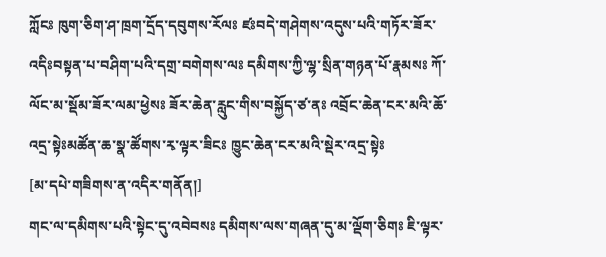ཀློངཿ ཁུག་ཅིག་ཤ་ཁྲག་དྲོད་དབུགས་རོལཿ ཛཿབདེ་གཤེགས་འདུས་པའི་གཏོར་ཟོར་འདིཿབསྟན་པ་བཤིག་པའི་དགྲ་བགེགས་ལཿ དམིགས་ཀྱི་ལྷ་སྲིན་གཉན་པོ་རྣམསཿ ཀོ་ལོང་མ་སྡོམ་ཟོར་ལམ་ཕྱེསཿ ཟོར་ཆེན་རླུང་གིས་བསྐྱོད་ཙ་ནཿ འབྲོང་ཆེན་ངར་མའི་ཆོ་འདྲ་སྟེཿམཚོན་ཆ་སྣ་ཚོགས་རྭ་ལྟར་ཟིངཿ ཁྱུང་ཆེན་ངར་མའི་སྡེར་འདྲ་སྟེཿ
[མ་དཔེ་གཟིགས་ན་འདིར་གནོན།]
གང་ལ་དམིགས་པའི་སྟེང་དུ་འབེབསཿ དམིགས་ལས་གཞན་དུ་མ་ལྡོག་ཅིགཿ ཇི་ལྟར་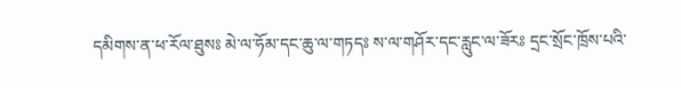དམིགས་ན་ཕ་རོལ་ཐུསཿ མེ་ལ་ཧོམ་དང་ཆུ་ལ་གཏདཿ ས་ལ་གཤོར་དང་རླུང་ལ་ཟོརཿ དྲང་སྲོང་ཁྲོས་པའི་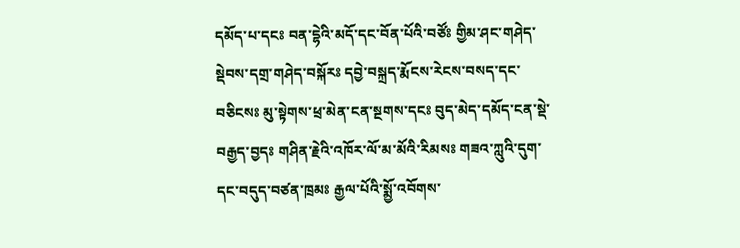དམོད་པ་དངཿ བན་དྷེའི་མདོ་དང་བོན་པོའི་བཙོཿ གྱིམ་ཤང་གཤེད་སྡེབས་དགྲ་གཤེད་བསྐོརཿ དབྱེ་བསྐྲད་རྨོངས་རེངས་བསད་དང་བཅིངསཿ མུ་སྟེགས་ཕྲ་མེན་ངན་སྔགས་དངཿ བུད་མེད་དམོད་ངན་སྡེ་བརྒྱད་བྱདཿ གཤིན་རྗེའི་འཁོར་ལོ་མ་མོའི་རིམསཿ གཟའ་ཀླུའི་དུག་དང་བདུད་བཙན་ཁྲམཿ རྒྱལ་པོའི་སྨྱོ་འབོགས་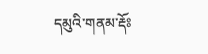དམུའི་གནམ་རྡོཿ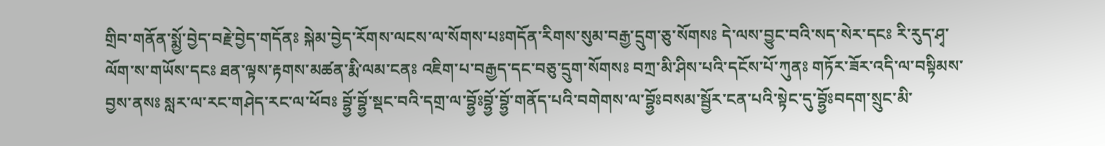གྲིབ་གནོན་སྨྱོ་བྱེད་བརྗེ་བྱེད་གདོནཿ སྐེམ་བྱེད་རོགས་ལངས་ལ་སོགས་པཿགདོན་རིགས་སུམ་བརྒྱ་དྲུག་ཅུ་སོགསཿ དེ་ལས་བྱུང་བའི་སད་སེར་དངཿ རི་རུད་ཤྭ་ལོག་ས་གཡོས་དངཿ ཐན་ལྟས་རྟགས་མཚན་རྨི་ལམ་ངནཿ འཇིག་པ་བརྒྱད་དང་བཅུ་དྲུག་སོགསཿ བཀྲ་མི་ཤིས་པའི་དངོས་པོ་ཀུནཿ གཏོར་ཟོར་འདི་ལ་བསྟིམས་བྱས་ནསཿ སླར་ལ་རང་གཤེད་རང་ལ་ཕོབཿ བྷྱོ་བྷྱོ་སྡང་བའི་དགྲ་ལ་བྷྱོཿབྷྱོ་བྷྱོ་གནོད་པའི་བགེགས་ལ་བྷྱོཿབསམ་སྦྱོར་ངན་པའི་སྟེང་དུ་བྷྱོཿབདག་སྲུང་མི་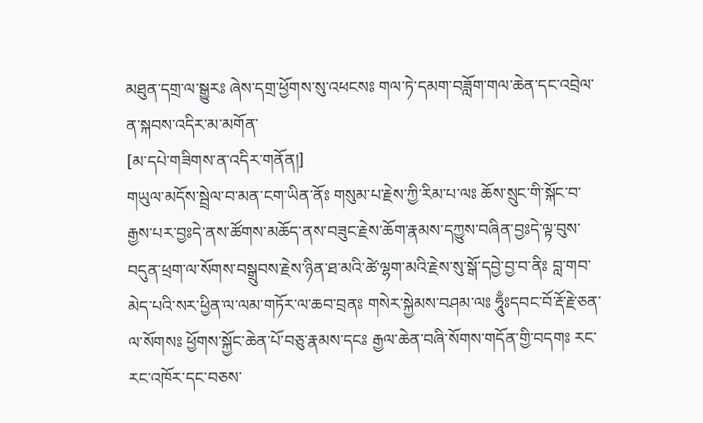མཐུན་དགྲ་ལ་སྒྱུརཿ ཞེས་དགྲ་ཕྱོགས་སུ་འཕངསཿ གལ་ཏེ་དམག་བཟློག་གལ་ཆེན་དང་འབྲེལ་ན་སྐབས་འདིར་མ་མགོན་
[མ་དཔེ་གཟིགས་ན་འདིར་གནོན།]
གཡུལ་མདོས་སྦྲེལ་བ་མན་ངག་ཡིན་ནོཿ གསུམ་པ་རྗེས་ཀྱི་རིམ་པ་ལཿ ཆོས་སྲུང་གི་སྐོང་བ་རྒྱས་པར་བྱཿདེ་ནས་ཚོགས་མཆོད་ནས་བཟུང་རྗེས་ཆོག་རྣམས་དཀྱུས་བཞིན་བྱཿདེ་ལྟ་བུས་བདུན་ཕྲག་ལ་སོགས་བསྒྲུབས་རྗེས་ཉིན་ཐ་མའི་ཚེ་ལྷག་མའི་རྗེས་སུ་སྒོ་དབྱེ་བྱ་བ་ནིཿ བླ་གབ་མེད་པའི་སར་ཕྱིན་ལ་ལམ་གཏོར་ལ་ཆབ་བྲནཿ གསེར་སྐྱེམས་བཤམ་ལཿ ཧཱུྃཿདབང་བོ་རྡོ་རྗེ་ཅན་ལ་སོགསཿ ཕྱོགས་སྐྱོང་ཆེན་པོ་བཅུ་རྣམས་དངཿ རྒྱལ་ཆེན་བཞི་སོགས་གདོན་གྱི་བདགཿ རང་རང་འཁོར་དང་བཅས་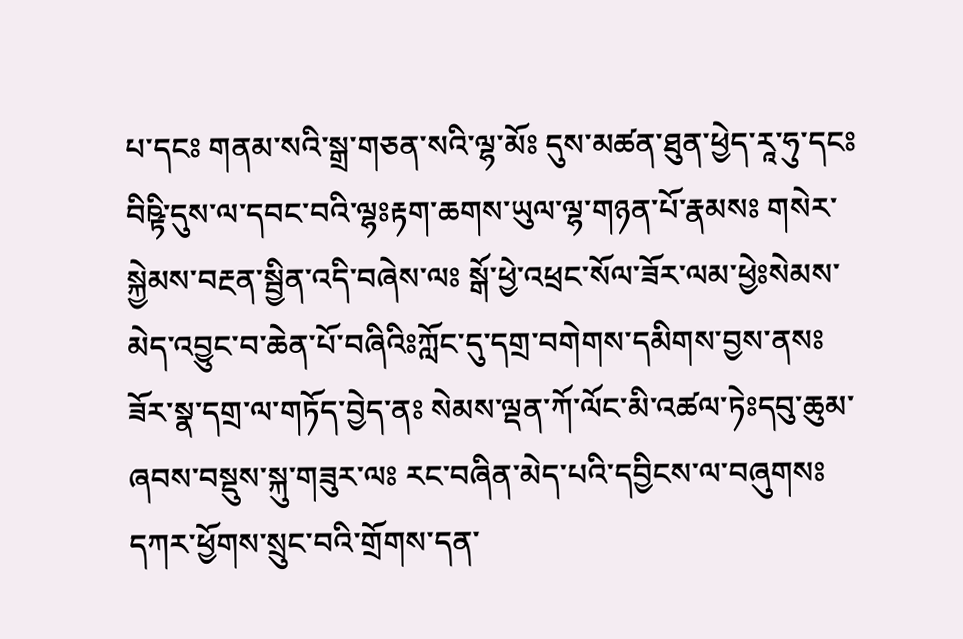པ་དངཿ གནམ་སའི་སྒྲ་གཅན་སའི་ལྷ་མོཿ དུས་མཚན་ཐུན་ཕྱེད་རཱ་ཧུ་དངཿ བིཥྟི་དུས་ལ་དབང་བའི་ལྷཿརྟག་ཆགས་ཡུལ་ལྷ་གཉན་པོ་རྣམསཿ གསེར་སྐྱེམས་བརྔན་སྦྱིན་འདི་བཞེས་ལཿ སྒོ་ཕྱེ་འཕྲང་སོལ་ཟོར་ལམ་ཕྱེཿསེམས་མེད་འབྱུང་བ་ཆེན་པོ་བཞིའིཿཀློང་དུ་དགྲ་བགེགས་དམིགས་བྱས་ནསཿ ཟོར་སྣ་དགྲ་ལ་གཏོད་བྱེད་ནཿ སེམས་ལྡན་ཀོ་ལོང་མི་འཚལ་ཏེཿདབུ་ཆུམ་ཞབས་བསྡུས་སྐུ་གཟུར་ལཿ རང་བཞིན་མེད་པའི་དབྱིངས་ལ་བཞུགསཿ དཀར་ཕྱོགས་སྲུང་བའི་གྲོགས་དན་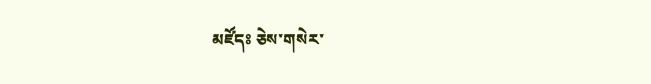མཛོདཿ ཅེས་གསེར་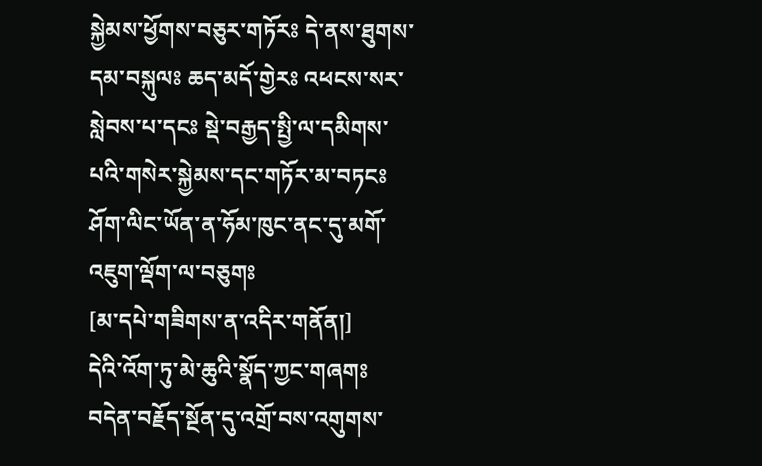སྐྱེམས་ཕྱོགས་བཅུར་གཏོརཿ དེ་ནས་ཐུགས་དམ་བསྐུལཿ ཆད་མདོ་གྱེརཿ འཕངས་སར་སླེབས་པ་དངཿ སྡེ་བརྒྱད་སྤྱི་ལ་དམིགས་པའི་གསེར་སྐྱེམས་དང་གཏོར་མ་བཏངཿ ཤོག་ལིང་ཡོན་ན་ཧོམ་ཁུང་ནང་དུ་མགོ་འཇུག་ལྡོག་ལ་བཅུགཿ
[མ་དཔེ་གཟིགས་ན་འདིར་གནོན།]
དེའི་འོག་ཏུ་མེ་ཆུའི་སྣོད་ཀྱང་གཞགཿ བདེན་བརྗོད་སྔོན་དུ་འགྲོ་བས་འགུགས་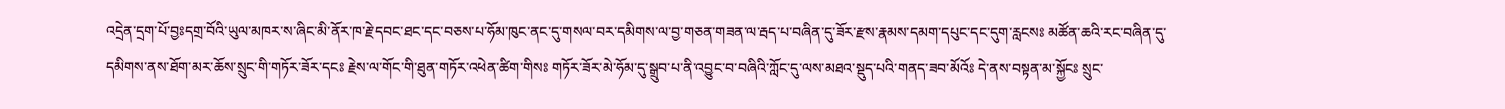འདྲེན་དྲག་པོ་བྱཿདགྲ་བོའི་ཡུལ་མཁར་ས་ཞིང་མི་ནོར་ཁ་རྗེ་དབང་ཐང་དང་བཅས་པ་ཧོམ་ཁུང་ནང་དུ་གསལ་བར་དམིགས་ལ་བྱ་གཅན་གཟན་ལ་རྦད་པ་བཞིན་དུ་ཟོར་རྫས་རྣམས་དམག་དཔུང་དང་དུག་རླངསཿ མཚོན་ཆའི་རང་བཞིན་དུ་དམིགས་ནས་ཐོག་མར་ཆོས་སྲུང་གི་གཏོར་ཟོར་དངཿ རྗེས་ལ་གོང་གི་ཐུན་གཏོར་འཕེན་ཚིག་གིསཿ གཏོར་ཟོར་མེ་ཧོམ་དུ་སྒྲུབ་པ་ནི་འབྱུང་བ་བཞིའི་ཀློང་དུ་ལས་མཐའ་སྡུད་པའི་གནད་ཟབ་མོའོཿ དེ་ནས་བསྟན་མ་སྐྱོངཿ སྲུང་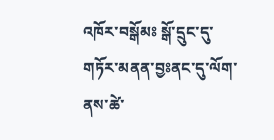འཁོར་བསྒོམཿ སྒོ་དྲུང་དུ་གཏོར་མནན་བྱཿནང་དུ་ལོག་ནས་ཚེ་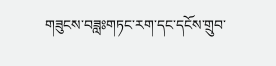གཟུངས་བཟླཿགཏང་རག་དང་དངོས་གྲུབ་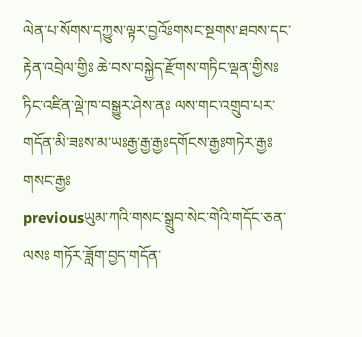ལེན་པ་སོགས་དཀྱུས་ལྟར་བྱའོཿགསང་སྔགས་ཐབས་དང་རྟེན་འབྲེལ་གྱིཿ ཆེ་བས་བསྐྱེད་རྫོགས་གཏིང་ལྡན་གྱིསཿ ཏིང་འཛིན་ལྡེ་ཁ་བསྒྱུར་ཤེས་ནཿ ལས་གང་འགྲུབ་པར་གདོན་མི་ཟཿས་མ་ཡཿརྒྱ་རྒྱ་རྒྱཿདགོངས་རྒྱཿགཏེར་རྒྱཿགསང་རྒྱཿ
previousཡུམ་ཀའི་གསང་སྒྲུབ་སེང་གེའི་གདོང་ཅན་ལསཿ གཏོར་ཟློག་བྱད་གདོན་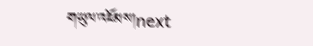གཡུལ་འཇོམས།next